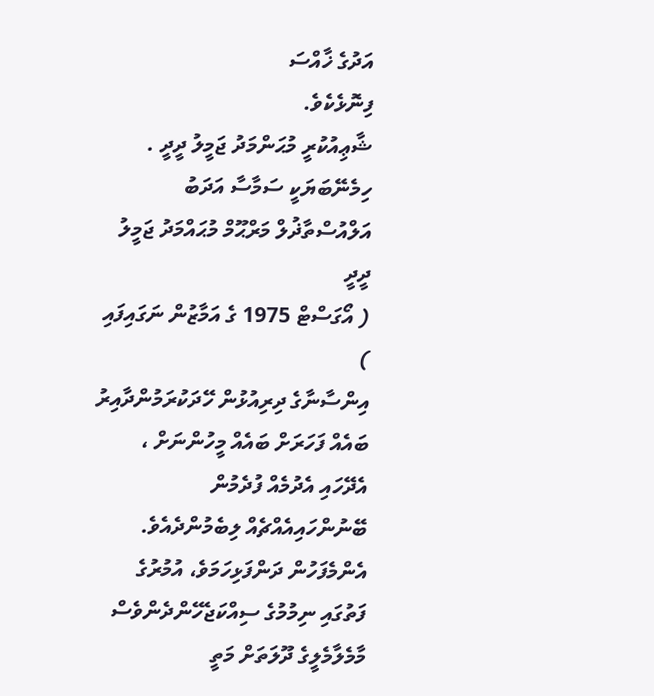އަދުގެ ޚާއްސަ
ފިނޮޅެކެވެ.
ޝާޢިއުކުރީ މުޙަންމަދު ޖަމީލު ދީދީ . ހިމެނޭބަޔަކީ ސަމާސާ އަދަބު
އަލްއުސްތާޛުލް މަރްޙޫމް މުޙައްމަދު ޖަމީލު ދީދީ
( އޯގަސްޓް 1975 ގެ އަމާޒުން ނަގައިފައި )
އިންސާނާގެ ދިރިއުޅުން ހޭދަކުރަމުންދާއިރު ބައެއް ފަހަރަށް ބައެއް މީހުންނަށް ، އެދޭހައި އެދުމެއް ފުދެމުން ބޭނުންހައިއެއްޗެއް ލިބެމުންދެއެވެ. އެންމެފަހުން ދަންފަޅިހަމަވެ، އުމުރުގެ ފަތުގައި ނިމުމުގެ ސިއްކަޖެހޭންދެންވެސް މާމެލާމެލީގެ ދޫލަތަށް މަތީ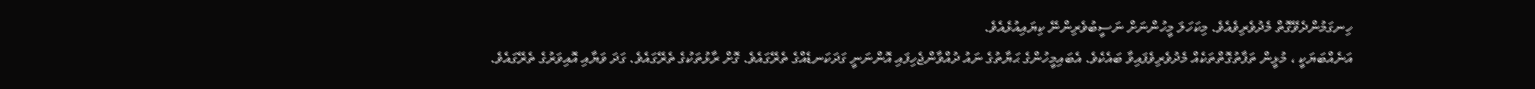ހިނގަމުންދެވޭގޮތް މެދުވެރިވެއެވެ. މިކަހަލަ މީހުންނަށް ނަސީބުވެރިންނޭ ކިޔައިއުޅެއެވެ.
އަނެއްބަޔަކީ ، މުޅީން ތަފާތުގޮތްތަކެއް މެދުވެރިވެފައިވާ ބައެކެވެ. އެބައިމީހުންގެ ޙަޔާތުގެ ނައު ދުއްވާންޖެހިފައި އޮންނަނީ ގަދަކަނޑެއްގެ ތެރޭގައެވެ. ގޮށް ރާޅުތަކުގެ ތެރޭގައެވެ. ގަދަ ވަޔާއި އޮއިވަރުގެ ތެރޭގައެވެ.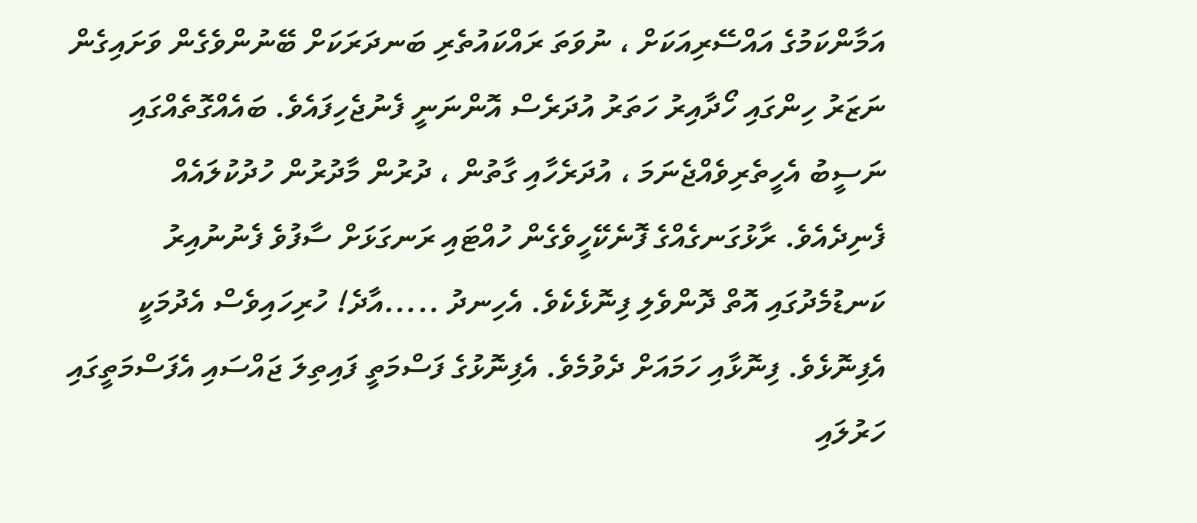އަމާންކަމުގެ އައްސޭރިއަކަށް ، ނުވަތަ ރައްކައުތެރި ބަނދަރަކަށް ބޭނުންވެގެން ވަށައިގެން ނަޒަރު ހިންގައި ހޯދާއިރު ހަތަރު އުދަރެސް އޮންނަނީ ފެނުޖެހިފައެވެ. ބައެއްގޮތެއްގައި ނަސީބު އެހީތެރިވެއްޖެނަމަ ، އުދަރެހާއި ގާތުން ، ދުރުން މާދުރުން ހުދުކުލައެއް ފެނިދެއެވެ. ރާޅުގަނގެއްގެ ފޮނެކޭހީވެގެން ހުއްޓައި ރަނގަޅަށް ސާފުވެ ފެނުނުއިރު ކަނޑުމެދުގައި އޮތް ދޮންވެލި ފިނޮޅެކެވެ. އެހިނދު .....އާދެ! ހުރިހައިވެސް އެދުމަކީ އެފިނޮޅެވެ. ފިނޮޅާއި ހަމައަށް ދެވުމެވެ. އެފިނޮޅުގެ ފަސްމަތީ ފައިތިލަ ޖައްސައި އެފަސްމަތީގައި ހަރުލައި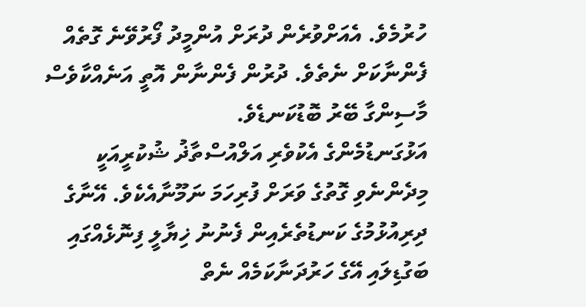ހުރުމެވެ. އެއަށްވުރެން ދުރަށް އުންމީދު ފޯރުވޭނެ ގޮތެއް ފެންނާކަށް ނެތެވެ. ދުރުން ފެންނާން އޮތީ އަނެއްކާވެސް މާސިންގާ ބޭރު ބޮޑުކަނޑެވެ.
އަޅުގަނޑުމެންގެ އެކުވެރި އަލްއުސްތާޛު ޝުކުރީއަކީ މިދެންނެވި ގޮތުގެ ވަރަށް ފުރިހަމަ ނަމޫނާއެކެވެ. އޭނާގެ ދިރިއުޅުމުގެ ކަނޑުތެރެއިން ފެނުނު ޚިޔާލީ ފިނޮޅެއްގައި ބަގުޑިލައި އޭގެ ހަރުދަނާކަމެއް ނެތް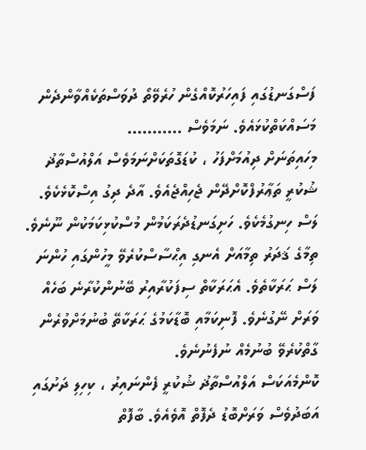ފަސްގަނޑުގައި ފައިހަރުކޮއްގެން ހުރެވޭތޯ ދުވަސްތަކެއްވާންދެން މަސައްކަތްކުޅައެވެ. ނަމަވެސް ...........
މިހައިތަނަށް ދިއުމަށްފަހު ، ކުޑަގޮތަކަށްނަމަވެސް އަލްއުސްތާޛު ޝުކުރީ ތަޢާރުފްކޮށްދޭން ޖެހިއްޖެއެވެ. އާދެ ދިގު އިސްކޮޅެކެވެ. ލަސް ހިނގުމެކެވެ. ހަށިގަނޑުދެރަކަމުން މުސްކުޅިކަމަކުން ނޫނެވެ. ތިމާގެ ޤަދަރު ތިމާއަށް އެނގި އިޙްސާސްކުރެވޭ މީހުންގައި ހުންނަ ލަސް ޙަރަކާތެވެ. އެޙަރަކާތް ސިފަކުރާއިރު ބޭނުންކުރާނެ ބަހެއް ވަރަށް ނޭގުނެވެ. ފޮނިކަމާއި ބޮޑާކަމުގެ ޙަރަކާތޭ ބުނުމަށްވުރެން ގާތްކުރެވޭ ބުނުމެއް ނުފެނުނެވެ.
ކޮންމެއަކަސް އަލްއުސްތާޛު ޝުކުރީ ފެންނައިރު ، ކިހިލި ދަށުގައި އަބަދުވެސް ވަރަށްބޮޑު ދެފޮތް އޮވެއެވެ. ބާފޮތް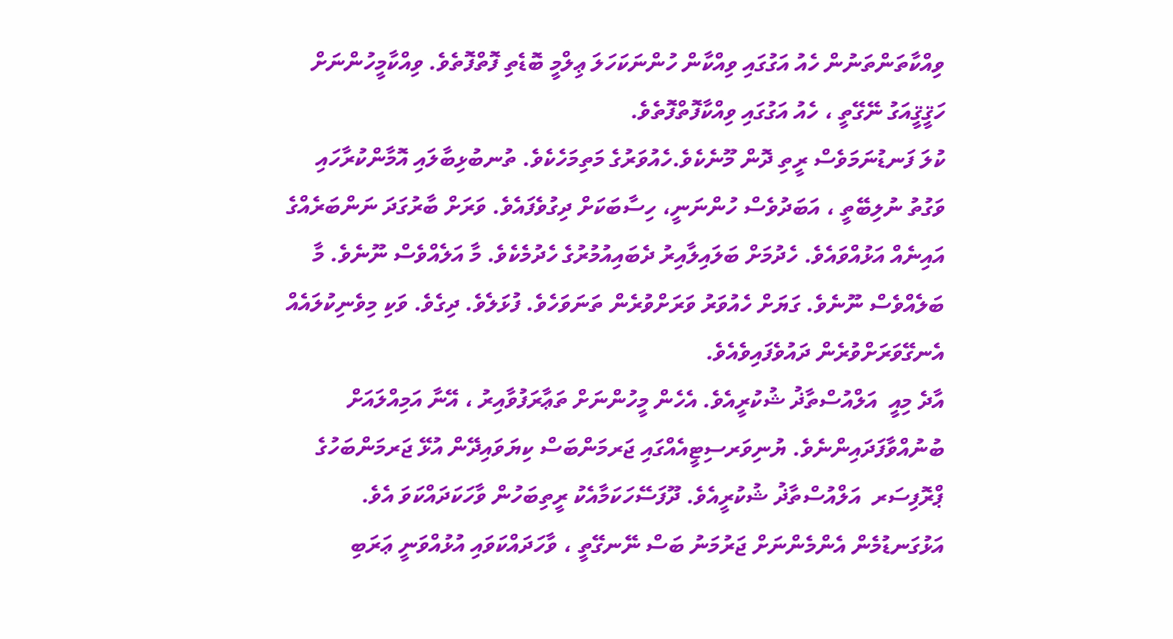ވިއްކާތަންތަނުން ހެއު އަގުގައި ވިއްކާން ހުންނަކަހަލަ ޢިލްމީ ބޮޑެތި ފޮތްފޮތެވެ. ވިއްކާމީހުންނަށް ހަޤީޤީއަގު ނޭގޭތީ ، ހެއު އަގުގައި ވިއްކާފޮތްފޮތެވެ.
ކުލަ ފަނޑުނަމަވެސް ރީތި ދޮން މޫނެކެވެ.ހެއުވަރުގެ މަތިމަހެކެވެ. ތުނބުޅިބާލައި އޮމާންކުރާހައި ވަގުތު ނުލިބޭތީ ، އަބަދުވެސް ހުންނަނީ، ހިސާބަކަށް ދިގުވެފައެވެ. ވަރަށް ބާރުގަދަ ނަންބަރެއްގެ އައިނެއް އަޅުއްވައެވެ. ހެދުމަށް ބަލައިލާއިރު ދެބައިއުމުރުގެ ހެދުމެކެވެ. މާ އަލެއްވެސް ނޫނެވެ. މާ ބަލެއްވެސް ނޫނެވެ. ގަޔަށް ހެއުވަރު ވަރަށްވުރެން ތަނަވަހެވެ. ފުޅަލެވެ. ދިގެވެ. ވަކި މިވެނިކުލައެއް އެނގޭވަރަށްވުރެން ދައުވެފައިވެއެވެ.
އާދެ މިއީ  އަލްއުސްތާޛު ޝުކުރީއެވެ. އެހެން މީހުންނަށް ތަޢާރަފުވާއިރު ، އޭނާ އަމިއްލައަށް ބުނުއްވާފަދައިންނެވެ. ޔުނިވަރސިޓީއެއްގައި ޖަރމަންބަސް ކިޔަވައިދޭން އުޅޭ ޖަރމަންބަހުގެ ޕްރޮފިސަރ  އަލްއުސްތާޛު ޝުކުރީއެވެ. ދޫފަސޭހަކަމާއެކު ރީތިބަހުން ވާހަކަދައްކަވަ އެވެ. އަޅުގަނޑުމެން އެންމެންނަށް ޖަރުމަނު ބަސް ނޭނގޭތީ ، ވާހަދައްކަވައި އުޅުއްވަނީ ޢަރަބި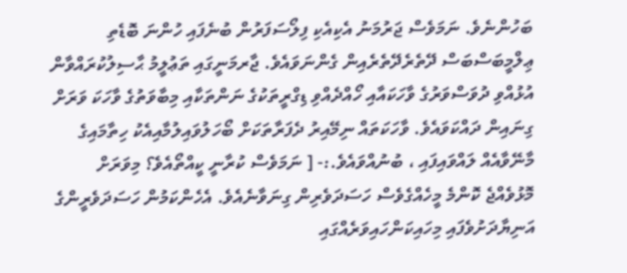ބަހުންނެވެ. ނަމަވެސް ޖަރުމަނު އެކިއެކި ފިލޯސަފަރުން ބުނެފައި ހުންނަ ބޮޑެތި ޢިލްމީބަސްބަސް ދޭތެރެދޭތެރެއިން ގެންނަވައެވެ. ޖާރމަނީގައި ތަޢުލީމު ޙާސިލުކުރައްވާން އުޅުއްވި ދުވަސްވަރުގެ ވާހަކައާއި ހޯއްދެއްވި ޑިގްރީތަކުގެ ނަންތަކާއި މިބާވަތުގެ ވާހަކަ ވަރަށް ގިނައިން ދައްކަވައެވެ. ވާހަކަތައް ނިމޭއިރު ދެފަރާތަކަށް ބޯހަލުވައިލުމާއިއެކު ހިތާމައިގެ މާނޭވާއެއް ލައްވައިފައި ، ބުނުއްވައެވެ.:- [ ނަމަވެސް ކުރާނީ ކީއްތޯއެވެ؟ މިވަރަށް މޮޅުވެއްޖެ ކޮންމެ މީހެއްގެވެސް ހަސަދަވެރިން ގިނަވާނެއެވެ. އެހެންކަމުން ހަސަދަވެރީންގެ އަނިޔާދަށުވެފައި މިހައިކަންހައިވަރެއްގައި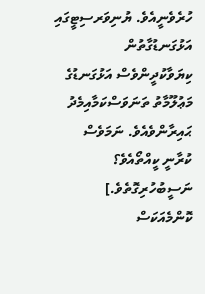ހުރެވެނީއެވެ. ޔުނިވަރސިޓީގައި އަޅުގަނޑުގާތުން ކިޔަވާކުދީންވެސް އަޅުގަނޑުގެ މަޢުލޫމާތު ތަނަވަސްކަމާއިމެދު ޙައިރާންވެއެވެ. ނަމަވެސް ކުރާނީ ކީއްތޯއެވެ؟ ނަސީބުހުރިގޮތެވެ.]
ކޮންމެއަކަސް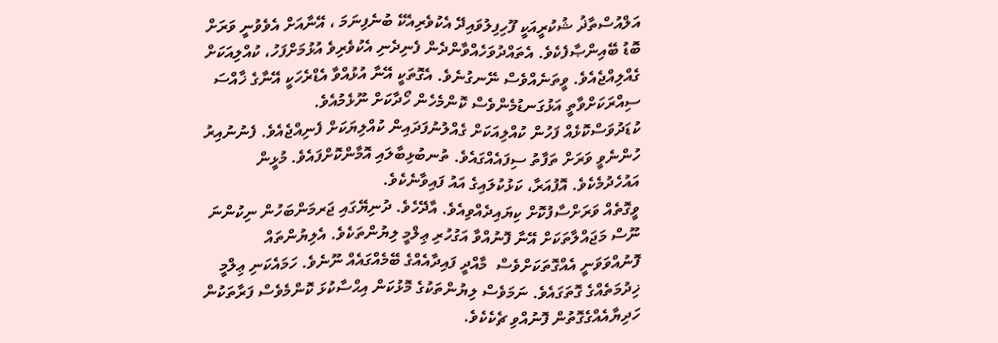އަލްއުސްތާޛު ޝުކުރީއަކީ ފޫހިފިލުވައިދޭ އެކުވެރިއެކޭ ބުނެފިނަމަ ، އޭނާއަށް އެވެވުނީ ވަރަށް ބޮޑު ބޭއިންޞާފެކެވެ. އެތައްދުވަހެއްވާންދެން ފެނިދެނި އެކުވެރިވެ އުޅުމަށްފަހު، ކުއްލިއަކަށް ގެއްލިއްޖެއެވެ. ވީތަނެއްވެސް ނޭނގުނެވެ. އެގޮތަކީ އޭނާ އުޅުއްވާ އެޑްރެހަކީ އޭނާގެ ޚާއްސަ ސިއްރަކަށްވާތީ އަޅުގަނޑުމެންވެސް ކޮންމެހެން ހޯދާކަށް ނޫޅެމުއެވެ.
ކުޑަދުވަސްކޮޅެއް ފަހުން ކުއްލިއަކަށް ގެއްލުނުފަދައިން ކުއްލިޔަކަށް ފެނިއްޖެއެވެ. ފެނުނުއިރު ހުންނެވީ ވަރަށް ތަފާތު ސިފައެއްގައެވެ. ތުނބުޅިބާލައި އޮމާންކޮށްފައެވެ. މުޅީން އައުހެދުމެކެވެ. އޮފުއަރާ، ކަޅުކުލައިގެ އައު ފައިވާނެކެވެ.
ވީގޮތެއް ވަރަށްސާފުކޮށް ކިޔައިދެއްވިއެވެ. އާދޭހެވެ. ދުނިޔޭގައި ޖަރމަންބަހުން ނިކުންނަ ނޫސް މަޖައްލާތަކަށް އޭނާ ފޮނުއްވާ އަގުހުރި ޢިލްމީ ލިޔުންތަކެވެ. އެލިޔުންތައް ފޮނުއްވަވަނީ އެއްގޮތަކަށްވެސް  މާއްދީ ފައިދާއެއްގެ ބޭމެއްގައެއް ނޫނެވެ. ހަމައެކަނި ޢިލްމީ ޚިދުމަތެއްގެ ގޮތަގައެވެ. ނަމަވެސް ލިޔުންތަކުގެ މޮޅުކަން އިޙްސާކުޅަ ކޮންމެވެސް ފަރާތަކުން ހަދިޔާއެއްގެގޮތުން ފޮނުއްވި ޗެކެކެވެ.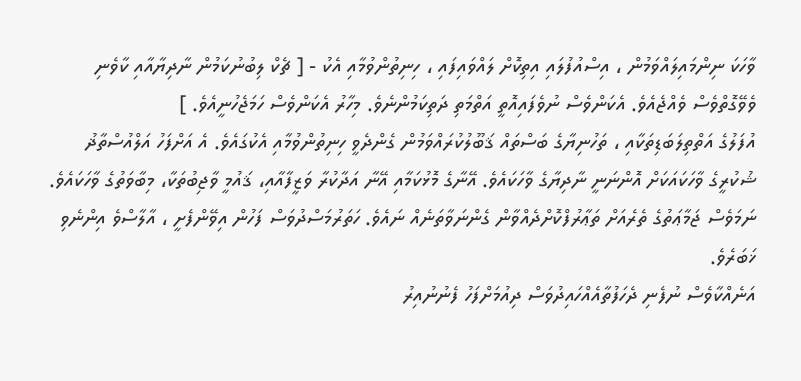ވާހަކަ ނިންމައިލައްވަމުން ، އިސްއުފުލައި އިތިކޮށް ލައްވައިފައި ، ހިނިތުންވުމާއި އެކު - [ ޗެކް ލިބުނުކަމުން ނާދިޔާއާއި ކާވެނި ވެވޭގޮތްވެސް ވެއްޖެއެވެ. އެކަންވެސް ނުވެފައިއޮތީ އަތްމަތި ދަތިކަމުންނެވެ. މިހާރު އެކަންވެސް ހަމަޖެހުނީއެވެ. ]
އުފަލުގެ އަތްތިލަބަޑިތަކާއި ، ތަހުނިޔާގެ ބަސްތައް ޤަބޫލުކުރައްވަމުން ގެންދެވީ ހިނިތުންވުމާއި އެކުގައެވެ. އެ އަށްފަހު އަލްއުސްތާޛު ޝުކުރީގެ ވާހަކައަކަށް އޮންނަނީ ނާދިޔާގެ ވާހަކައެވެ. އޭނާގެ މޮޅުކަމާއި އޭނާ އަދާކުރާ ވަޒީފާއާއި، ޤައުމީ ވާޖިބުތަކާ، މިބާވަތުގެ ވާހަކައެވެ. ނަމަވެސް ޖަމާޢަތުގެ ތެރެއަށް ތަޢާރުފްކޮށްދެއްވާން ގެންނަވާތަނެއް ނައެވެ. ހަތަރުމަސްދުވަސް ފަހުން އިވޭންފެށީ ، އާލާސްވެ އިންނެވި ޚަބަރެވެ.
އަނެއްކާވެސް ނުފެނި ދެހަފުތާއެއްހައިދުވަސް ދިއުމަށްފަހު ފެނުނުއިރު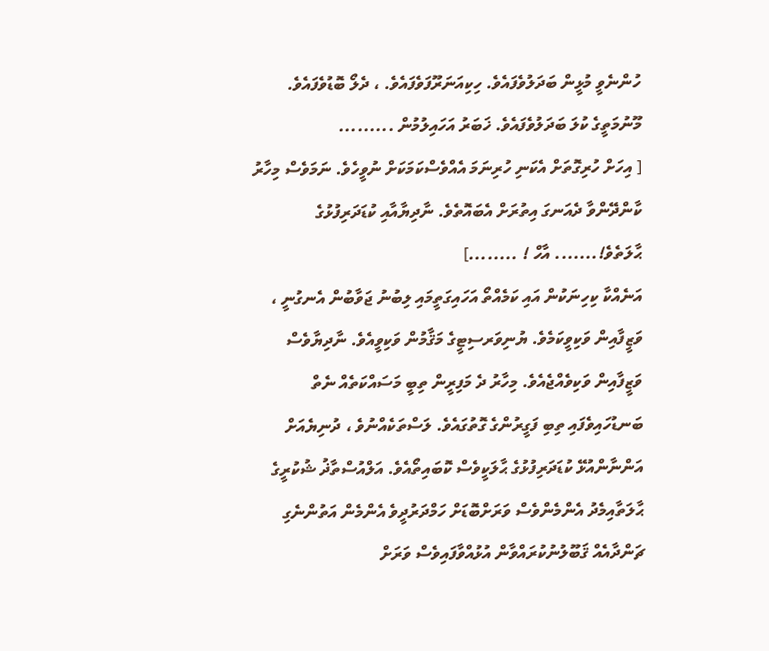ހުންނެވީ މުޅީން ބަދަލުވެފައެވެ. ހިކިއަނަރޫފަވެފައެވެ. ، ދެލޯ ބޮޑުވެފައެވެ. މޫނުމަތީގެ ކުލަ ބަދަލުވެފައެވެ. ޚަބަރު އަހައިލުމުން .........
[ އިހަށް ހުރިގޮތަށް އެކަނި ހުރިނަމަ އެއްވެސްކަމަކަށް ނުވީހެވެ. ނަމަވެސް މިހާރު ކާންދޭންވާ ދެއަނގަ އިތުރަށް އެބައޮތެވެ. ނާދިޔާއާއި ކުޑަދަރިފުޅުގެ ޙާލަތެވެ!....... އާހް ! ........]
އަނެއްކާ ކިހިނަކުން އައި ކަމެއްތޯ އަހައިގަތީމައި ލިބުނު ޖަވާބުން އެނގުނީ ، ވަޒީފާއިން ވަކިވީކަމެވެ. ޔުނިވަރސިޓީގެ މަޤާމުން ވަކިވީއެވެ. ނާދިޔާވެސް ވަޒީފާއިން ވަކިވެއްޖެއެވެ. މިހާރު ދެ މަފިރީން ތިބީ މަސައްކަތެއް ނެތް ބަނޑުހައިވެފައި ތިބި ފަގީރުންގެ ގޮތުގައެވެ. ލަސްތަކެއްނުވެ ، ދުނިޔެއަށް އަންނާންއުޅޭ ކުޑަދަރިފުޅުގެ ޙާލަކީވެސް ކޮބައިތޯއެވެ. އަލްއުސްތާޛު ޝުކުރީގެ ޙާލަތާއިމެދު އެންމެންވެސް ވަރަށްބޮޑަށް ހަމްދަރުދީވެ އެންމެން އަތުންނެގި ޗަންދާއެއް ޤަބޫލުނުކުރައްވާން އުޅުއްވާފައިވެސް ވަރަށް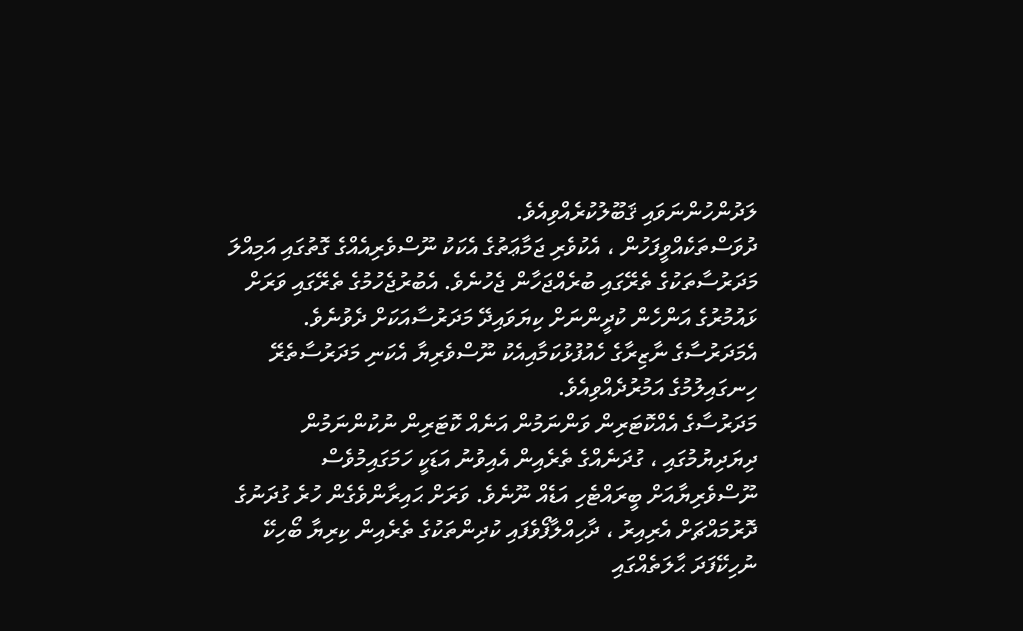ލަދުންހުންނަވައި ޤަބޫލުކުރެއްވިއެވެ.
ދުވަސްތަކެއްވީފަހުން ، އެކުވެރި ޖަމާޢަތުގެ އެކަކު ނޫސްވެރިއެއްގެ ގޮތުގައި އަމިއްލަ މަދަރުސާތަކުގެ ތެރޭގައި ބުރެއްޖަހާން ޖެހުނެވެ. އެބުރުޖެހުމުގެ ތެރޭގައި ވަރަށް ޅައުމުރުގެ އަންހެން ކުދީންނަށް ކިޔަވައިދޭ މަދަރުސާއަކަށް ދެވުނެވެ. އެމަދަރުސާގެ ނާޒިރާގެ ހެއުފުޅުކަމާއިއެކު ނޫސްވެރިޔާ އެކަނި މަދަރުސާތެރޭ ހިނގައިލުމުގެ އަމުރުދެއްވިއެވެ.
މަދަރުސާގެ އެއްކޮޓަރިން ވަންނަމުން އަނެއް ކޮޓަރިން ނުކުންނަމުން ދިޔަދިޔުމުގައި ، ގުދަނެއްގެ ތެރެއިން އެއިވުނު އަޑަކީ ހަމަގައިމުވެސް ނޫސްވެރިޔާއަށް ބީރައްޓެހި އަޑެއް ނޫނެވެ. ވަރަށް ޙައިރާންވެގެން ހުރެ ގުދަނުގެ ދޮރުމައްޗަށް އެރިއިރު ، ދާހިއްލާފޯވެފައި ކުދިންތަކުގެ ތެރެއިން ކިރިޔާ ބޯހިކޭ ނުހިކޭފަދަ ޙާލަތެއްގައި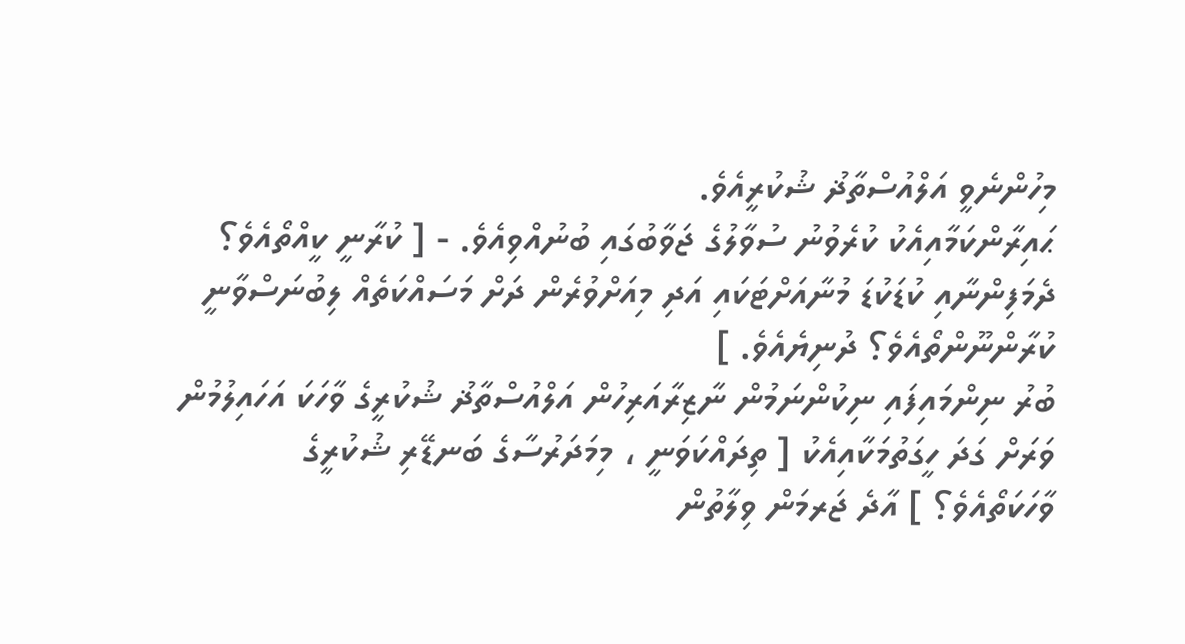މިހުންނެވީ އަލްއުސްތާޛު ޝުކުރީއެވެ.
ޙައިރާންކަމާއިއެކު ކުރެވުނު ސުވާލުގެ ޖަވާބުގައި ބުނުއްވިއެވެ. - [ ކުރާނީ ކީއްތޯއެވެ؟ ދެމަފިންނާއި ކުޑަކުޑަ މުނާއަށްޓަކައި އަދި މިއަށްވުރެން ދަށް މަސައްކަތެއް ލިބުނަސްވާނީ ކުރާންނޫންތޯއެވެ؟ ދުނިޔެއެވެ. ]
ބުރު ނިންމައިފައި ނިކުންނަމުން ނާޒިރާއަރިހުން އަލްއުސްތާޛު ޝުކުރީގެ ވާހަކަ އަހައިލުމުން ވަރަށް ގަދަ ހީގަތުމަކާއިއެކު [ ތިދައްކަވަނީ ، މިމަދަރުސާގެ ބަނޑޭރި ޝުކުރީގެ ވާހަކަތޯއެވެ؟ ] އާދެ ޖަރމަން ވިލާތުން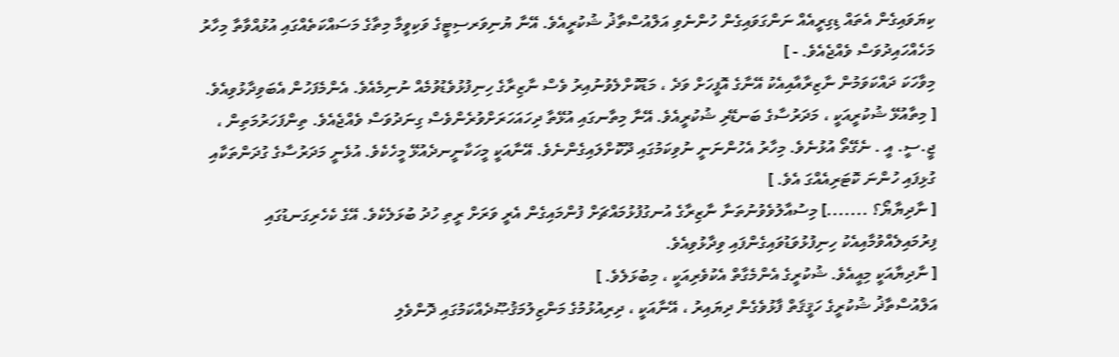ކިޔަވައިގެން އެތައް ޑިގިރީއެއް ނަންގަވައިގެން ހުންނެވި އަލްއުސްތާޛު ޝުކުރީއެވެ. އޭނާ ޔުނިވަރސިޓީގެ ވަކިވީމާ މިތާގެ މަސައްކަތެއްގައި އުޅުއްވާތާ މިހާރު މަހެއްހައިދުވަސް ވެއްޖެއެވެ. - ]
މިވާހަކަ ދައްކަވަމުން ނާޒިރާއާއިއެކު އޭނާގެ އޮފީހަށް ވަދެ ، މަޑުކޮށްލެވުނުއިރު ވެސް ނާޒިރާގެ ހިނިފުޅުވެޑުވުމެއް ނުނިމެއެވެ. އެންމެފަހުން އެބަވިދާޅުވިއެވެ.
[ މިތާއުޅޭ ޝުކުރީއަކީ ، މަދަރުސާގެ ބަނޑޭރި ޝުކުރީއެވެ. އޭނާ މިތާނގައި އުޅޭތާ ދިހައަހަރަށްވުރެންވެސް ގިނަދުވަސް ވެއްޖެއެވެ. ތިންފަހަރުމަތިން ، ޖީ.ސީ. އީ . ނެގޭތޯ އުޅުނެވެ. މިހާރު އެހުންނަނީ ނުވިކަމުގައި ދޫކޮށްލައިގެންނެވެ. އޭނާއަކީ މީހަކާނީނދެއުޅޭ މީހެކެވެ. އުޅެނީ މަދަރުސާގެ ގުދަންތަކާއި ގުޅިފައި ހުންނަ ކޮޓަރިއެއްގަ އެވެ. ]
[ ނާދިޔާޔޯ؟ .......] މިސުއާލުވެވުނުތަނާ ނާޒިރާގެ އުނގުފުޅުމައްޗަށް ފުންމައިގެން އެރީ ވަރަށް ރީތި ހުދު ބުޅަލެކެވެ. އޭގެ ކެހެރިގަނޑުގައި ފިރުމައިލެއްވުމާއިއެކު ހިނިފުޅުވަޑުވައިގެންފައި ވިދާޅުވިއެވެ.
[ ނާދިޔާއަކީ މިއީއެވެ. ޝުކުރީގެ އެންމެގާތް އެކުވެރިއަކީ ، މިބުޅަލެވެ. ]
އަލްއުސްތާޛު ޝުކުރީގެ ހަޤީޤަތް ފާޅުވެގެން ދިޔައިރު ، އޭނާއަކީ ، ދިރިއުޅުމުގެ މަންޒިލުމަޤުޞޫދެއްކަމުގައި ދޮންވެލި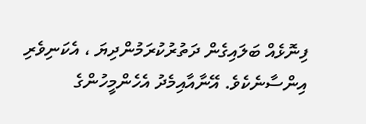ފިނޮޅެއް ބަލައިގެން ދަތުރުކުރަމުންދިޔަ ، އެކަނިވެރި އިންސާނެކެވެ. އޭނާއާއިމެދު އެހެންމީހުންގެ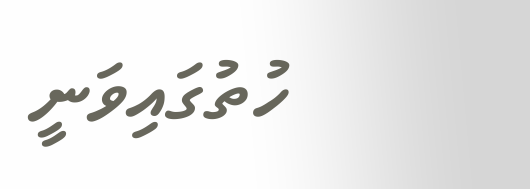ހުތުގައިވަނީ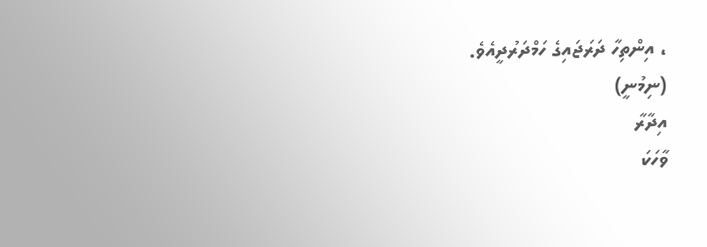، އިންތިހާ ދަރަޖައިގެ ހަމްދަރުދީއެވެ.
(ނިމުނީ)
އިދާރާ
ވާހަކަ